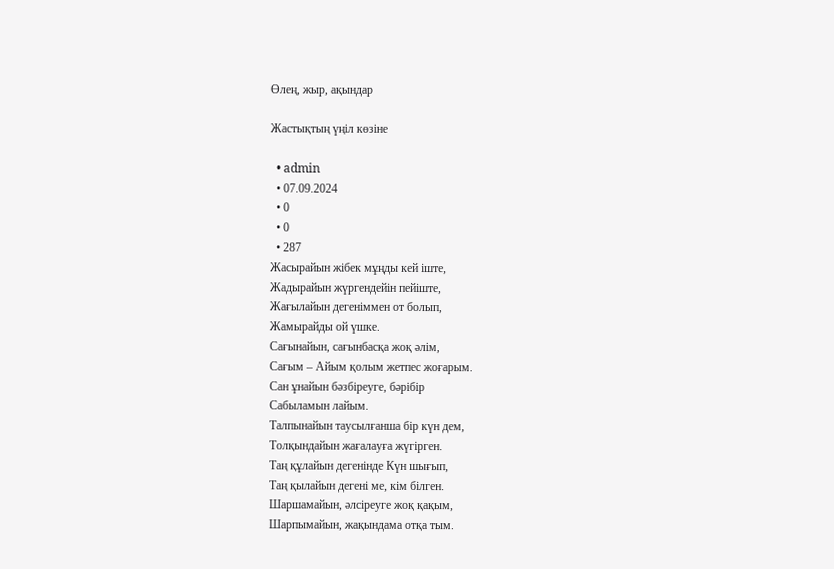Өлең, жыр, ақындар

Жастықтың үңіл көзіне

  • admin
  • 07.09.2024
  • 0
  • 0
  • 287
Жасырайын жібек мұңды кей іште,
Жадырайын жүргендейін пейіште,
Жағылайын дегеніммен от болып,
Жамырайды ой үшке.
Сағынайын, сағынбасқа жоқ әлім,
Сағым – Айым қолым жетпес жоғарым.
Сан ұнайын бәзбіреуге, бәрібір
Сабыламын лайым.
Талпынайын таусылғанша бір күн дем,
Толқындайын жағалауға жүгірген.
Таң құлайын дегенінде Күн шығып,
Таң қылайын дегені ме, кім білген.
Шаршамайын, әлсіреуге жоқ қақым,
Шарпымайын, жақындама отқа тым.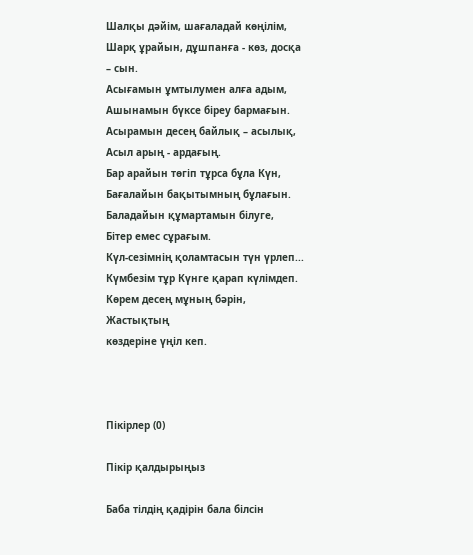Шалқы дәйім, шағаладай көңілім,
Шарқ ұрайын, дұшпанға - көз, досқа – сын.
Асығамын ұмтылумен алға адым,
Ашынамын бүксе біреу бармағын.
Асырамын десең байлық – асылық,
Асыл арың - ардағың.
Бар арайын төгіп тұрса бұла Күн,
Бағалайын бақытымның бұлағын.
Баладайын құмартамын білуге,
Бітер емес сұрағым.
Күл-сезімнің қоламтасын түн үрлеп...
Күмбезім тұр Күнге қарап күлімдеп.
Көрем десең мұның бәрін, Жастықтың
көздеріне үңіл кеп.



Пікірлер (0)

Пікір қалдырыңыз

Баба тілдің қадірін бала білсін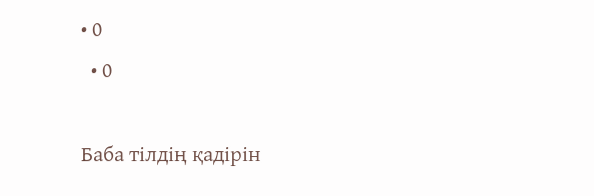• 0
  • 0

Баба тілдің қадірін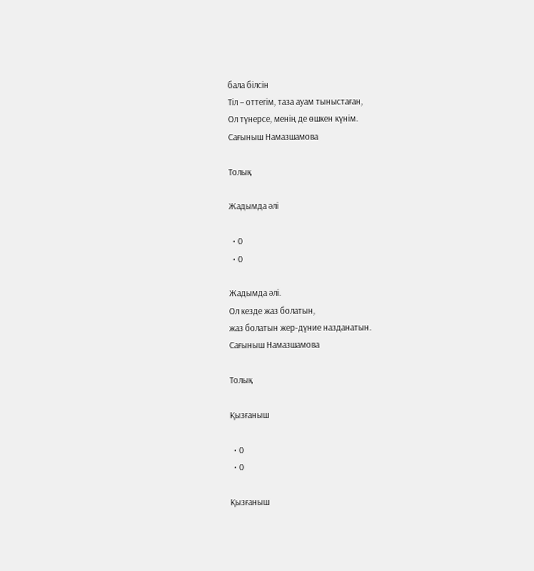бала білсін
Тіл – оттегім, таза ауам тыныстаған,
Ол түнерсе, менің де өшкен күнім.
Сағыныш Намазшамова

Толық

Жадымда әлі

  • 0
  • 0

Жадымда әлі.
Ол кезде жаз болатын,
жаз болатын жер-дүние назданатын.
Сағыныш Намазшамова

Толық

Қызғаныш

  • 0
  • 0

Қызғаныш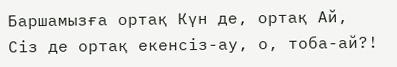Баршамызға ортақ Күн де, ортақ Ай,
Сіз де ортақ екенсіз-ау, о, тоба-ай?!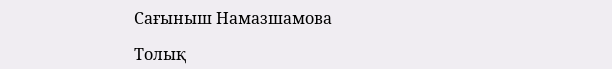Сағыныш Намазшамова

Толық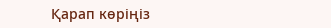Қарап көріңіз